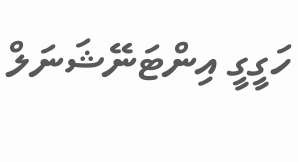ހަގީގީ އިންޓަނޭޝަނަލް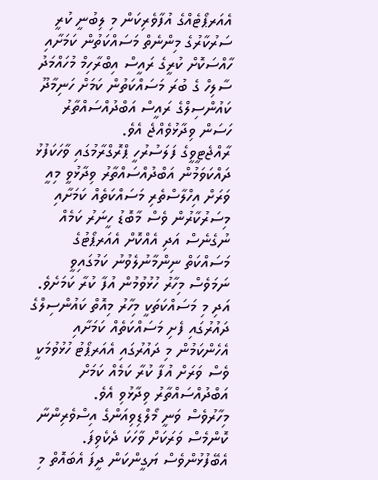އެއަރޕޯޓެއްގެ އުފާވެރިކަން މި ލިބުނީ ކުރީ ސަރުކާރުގެ މިންނެތް މަސައްކަތުން ކަމަށާއި ހާއްސަކޮށް ކުރީގެ ރައީސް އިބްރާހިމް މުހައްމަދު ސާލިހް ގެ ބުރަ މަސައްކަތުން ކަމަށް ހަނިމާދޫ ކައުންސިލްގެ ރައީސް އަބްދުއްސައްތާރު ހަސަން ވިދާޅުވެއްޖެ އެވެ.
ރާއްޖެޓީވީގެ ފަލަސުރުހީ ޕްރޮގްރާމުގައި ވާހަކަފުޅު ދައްކަވަމުން އަބްދުއްސައްތާރު ވިދާޅުވީ މިއީ ވަރަށް އިހްލާސްތެރި މަސައްކަތެއް ކަމަށާއި މިސަރުކާރުން ވެސް މާބޮޑު ހީނަރު ކަމެއް ނުގެނެސް އަދި އެއްކޮށް އެއަރޕޯޓުގެ މަސައްކަތް ނިންމާނުލެވުނު ކަމުގައިވީ ނަމަވެސް މިހާރު ހުޅުވުމުން އުފާ ކުރާ ކަމަށެވެ. އަދި މި މަސައްކަތަކީ މިހާރު މިއޮތް ކައުންސިލްގެ ދައުރުގައި ފެށި މަސައްކަތެއް ކަމަށާއި އެހެންކަމުން މި ދައުރުގައި އެއަރޕޯޓު ހުޅުވުމަކީ ވެސް ވަރަށް އުފާ ކުރާ ކަމެއް ކަމަށް އަބްދުއްސައްތާރު ވިދާޅުވި އެވެ.
މިހާރުވެސް ވަނީ މޯލްޑިވިއަންގެ އިސްވެރިންނާ ކޮންމެސް ވަރަކަށް ވާހަކަ ދެކެވިފަ. އެބޭފުޅުންވެސް ޔަގީންކަން ދީފަ އެބައޮތް މި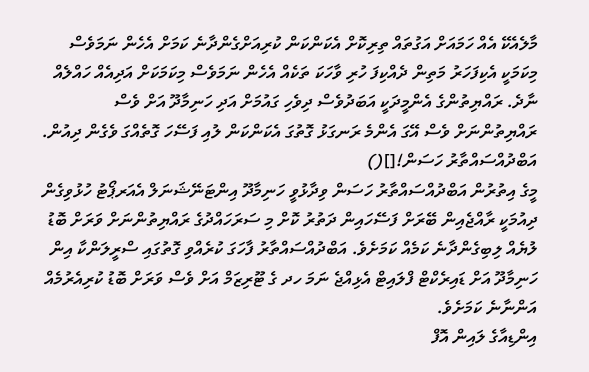މާލެއެކޭ އެއް ހަމައަށް އަގުތައް ތިރިކޮށް އެކަންކަން ކުރިއަށްގެންދާނެ ކަމަށް އެހެން ނަމަވެސް މިކަމަކީ އެކިފަހަރު މަތިން ދެއްކިފަ ހުރި ވާހަކަ ތަކެއް އެހެން ނަމަވެސް މިކަމަކަށް އަދިއެއް ހައްލެއް ނާދެ. ރައްޔިތުންގެ އެންމީދަކީ އަބަދުވެސް ދިވެހި ގައުމަށް އަދި ހަނިމާދޫ އަށް ވެސް ރައްޔިތުންނަށް ވެސް އޭގަ އެންމެ ރަނގަޅު ގޮތުގަ އެކަންކަން ލުއި ފަސޭހަ ގޮތެއްގަ ވެގެން ދިއުން.
އަބްދުއްސައްތާރު ހަސަން![]()
މީގެ އިތުރުން އަބްދުއްސައްތާރު ހަސަން ވިދާޅުވީ ހަނިމާދޫ އިންޓަނޭޝަނަލް އެއަރޕޯޓު ހުޅުވިގެން ދިއުމަކީ ރާއްޖެއިން ބޭރަށް ފަސޭހައިން ދަތުރު ކޮށް މި ސަރަހައްދުގެ ރައްޔިތުންނަށް ވަރަށް ބޮޑު ލުޔެއް ލިބިގެންދާނެ ކަމެއް ކަމަށެވެ. އަބްދުއްސައްތާރު ފާހަގަ ކުރެއްވި ގޮތުގައި ސްރީލަންކާ އިން ހަނިމާދޫ އަށް ޑައިރެކްޓް ފްލައިޓް އެޅިއްޖެ ނަމަ ހދ ގެ ޓޫރިޒަމް އަށް ވެސް ވަރަށް ބޮޑު ކުރިއެރުމެއް އަންނާނެ ކަމަށެވެ.
އިންޑިއާގެ ލައިން އޮފް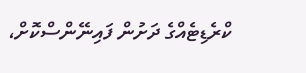ކްރެޑިޓެއްގެ ދަށުން ފައިނޭންސްކޮށް،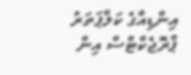އިންޑިއާގެ ކަލްޕަތަރު ޕްރޮޖެކްޓްސް އިން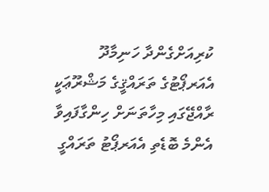ކުރިއަށްގެންދާ ހަނިމާދޫ އެއަރޕޯޓުގެ ތަރައްޤީގެ މަޝްރޫޢަކީ ރާއްޖޭގައި މިހާތަނަށް ހިންގާފައިވާ އެންމެ ބޮޑެތި އެއަރޕޯޓު ތަރައްގީ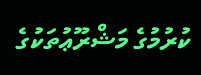ކުރުމުގެ މަޝްރޫޢުތަކުގެ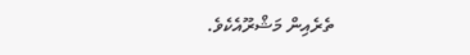ތެރެއިން މަޝްރޫއެކެވެ.